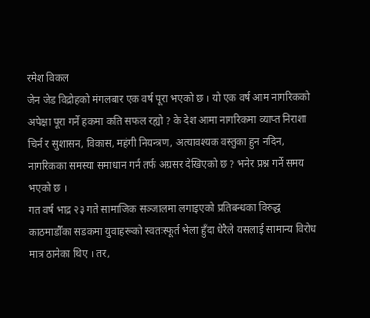रमेश विकल
जेन जेड विद्रोहको मंगलबार एक वर्ष पूरा भएको छ । यो एक वर्ष आम नागरिकको अपेक्षा पूरा गर्ने हकमा कति सफल रह्यो ? के देश आमा नागरिकमा व्याप्त निराशा चिर्न र सुशासन, विकास, महंगी नियन्त्रण, अत्यावश्यक वस्तुका हुन नदिन, नागरिकका समस्या समाधान गर्न तर्फ अग्रसर देखिएको छ ? भनेर प्रश्न गर्ने समय भएको छ ।
गत वर्ष भाद्र २३ गते सामाजिक सञ्जालमा लगाइएको प्रतिबन्धका विरुद्ध काठमाडौँका सडकमा युवाहरूको स्वतःस्फूर्त भेला हुँदा धेरैले यसलाई सामान्य विरोध मात्र ठानेका थिए । तर,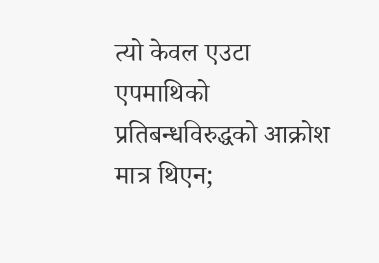त्यो केवल एउटा एपमाथिको प्रतिबन्धविरुद्धको आक्रोश मात्र थिएन;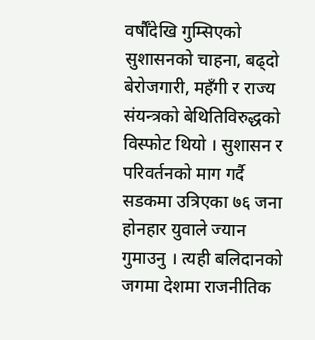वर्षौँदेखि गुम्सिएको सुशासनको चाहना, बढ्दो बेरोजगारी, महँगी र राज्य संयन्त्रको बेथितिविरुद्धको विस्फोट थियो । सुशासन र परिवर्तनको माग गर्दै सडकमा उत्रिएका ७६ जना होनहार युवाले ज्यान गुमाउनु । त्यही बलिदानको जगमा देशमा राजनीतिक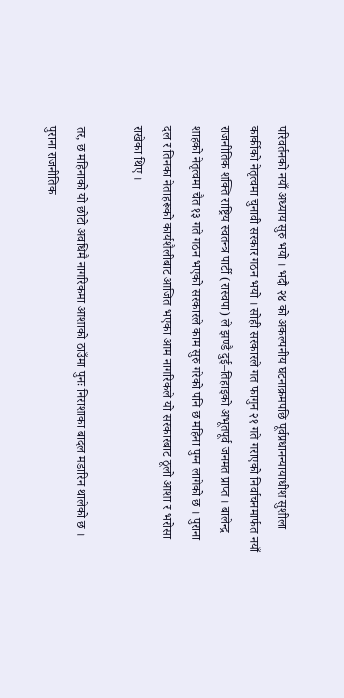परिवर्तनको नयाँ अध्याय सुरु भयो । भदौ २४ को अकल्पनीय घटनाक्रमपछि पूर्वप्रधानन्यायाधीश सुशीला कार्कीको नेतृत्वमा चुनावी सरकार गठन भयो । सोही सरकारले गत फागुन २१ गते गराएको निर्वाचनमार्फत नयाँ राजनीतिक शक्ति राष्ट्रिय स्वतन्त्र पार्टी (रास्वपा) ले झण्डै दुई–तिहाइको अभूतपूर्व जनमत प्राप्त । बालेन्द्र शाहको नेतृत्वमा चैत १३ गते गठन भएको सरकारले काम सुरु गरेको पनि छ महिना पुग्न लागेको छ । पुराना दल र तिनका नेताहरूको कार्यशैलीबाट आजित भएका आम नागरिकले यो सरकारबाट ठूलो आशा र भरोसा राखेका थिए ।

तर, छ महिनाको यो छोटो अवधिमै नागरिकमा आशाको ठाउँमा पुनः निराशाका बादल मडारिन थालेको छ । पुराना राजनीतिक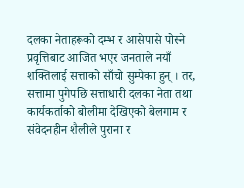दलका नेताहरूको दम्भ र आसेपासे पोस्ने प्रवृत्तिबाट आजित भएर जनताले नयाँ शक्तिलाई सत्ताको साँचो सुम्पेका हुन् । तर, सत्तामा पुगेपछि सत्ताधारी दलका नेता तथा कार्यकर्ताको बोलीमा देखिएको बेलगाम र संवेदनहीन शैलीले पुराना र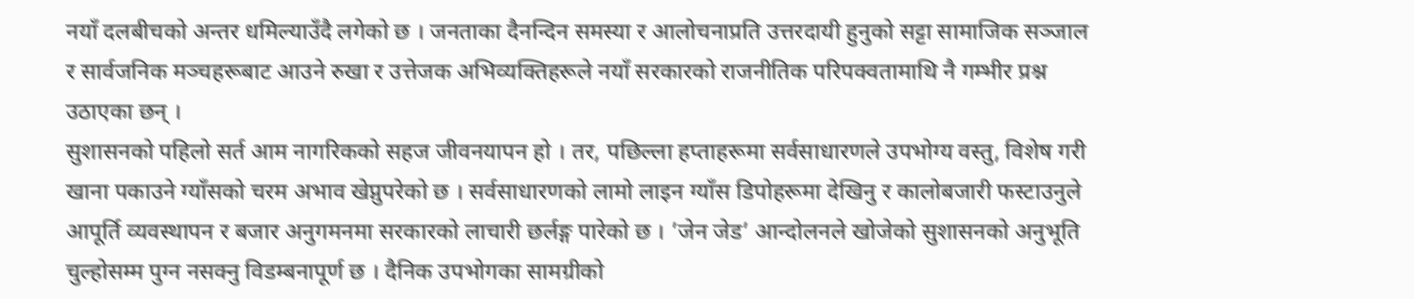नयाँ दलबीचको अन्तर धमिल्याउँदै लगेको छ । जनताका दैनन्दिन समस्या र आलोचनाप्रति उत्तरदायी हुनुको सट्टा सामाजिक सञ्जाल र सार्वजनिक मञ्चहरूबाट आउने रुखा र उत्तेजक अभिव्यक्तिहरूले नयाँ सरकारको राजनीतिक परिपक्वतामाथि नै गम्भीर प्रश्न उठाएका छन् ।
सुशासनको पहिलो सर्त आम नागरिकको सहज जीवनयापन हो । तर, पछिल्ला हप्ताहरूमा सर्वसाधारणले उपभोग्य वस्तु, विशेष गरी खाना पकाउने ग्याँसको चरम अभाव खेप्नुपरेको छ । सर्वसाधारणको लामो लाइन ग्याँस डिपोहरूमा देखिनु र कालोबजारी फस्टाउनुले आपूर्ति व्यवस्थापन र बजार अनुगमनमा सरकारको लाचारी छर्लङ्ग पारेको छ । ’जेन जेड’ आन्दोलनले खोजेको सुशासनको अनुभूति चुल्होसम्म पुग्न नसक्नु विडम्बनापूर्ण छ । दैनिक उपभोगका सामग्रीको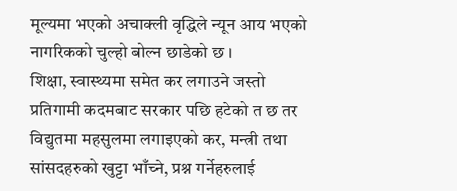मूल्यमा भएको अचाक्ली वृद्धिले न्यून आय भएको नागरिकको चुल्हो बोल्न छाडेको छ ।
शिक्षा, स्वास्थ्यमा समेत कर लगाउने जस्तो प्रतिगामी कदमबाट सरकार पछि हटेको त छ तर विद्युतमा महसुलमा लगाइएको कर, मन्त्री तथा सांसदहरुको खुट्टा भाँच्ने, प्रश्न गर्नेहरुलाई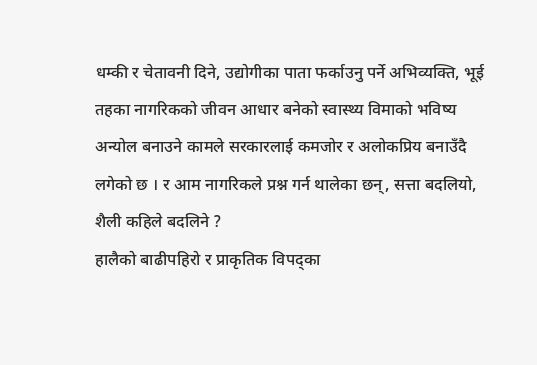धम्की र चेतावनी दिने, उद्योगीका पाता फर्काउनु पर्ने अभिव्यक्ति, भूई तहका नागरिकको जीवन आधार बनेको स्वास्थ्य विमाको भविष्य अन्योल बनाउने कामले सरकारलाई कमजोर र अलोकप्रिय बनाउँदै लगेको छ । र आम नागरिकले प्रश्न गर्न थालेका छन्, सत्ता बदलियो, शैली कहिले बदलिने ?
हालैको बाढीपहिरो र प्राकृतिक विपद्का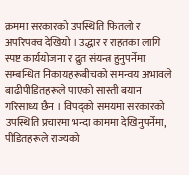क्रममा सरकारको उपस्थिति फितलो र अपरिपक्व देखियो । उद्धार र राहतका लागि स्पष्ट कार्ययोजना र द्रुत संयन्त्र हुनुपर्नेमा सम्बन्धित निकायहरूबीचको समन्वय अभावले बाढीपीडितहरूले पाएको सास्ती बयान गरिसाध्य छैन । विपद्को समयमा सरकारको उपस्थिति प्रचारमा भन्दा काममा देखिनुपर्नेमा, पीडितहरूले राज्यको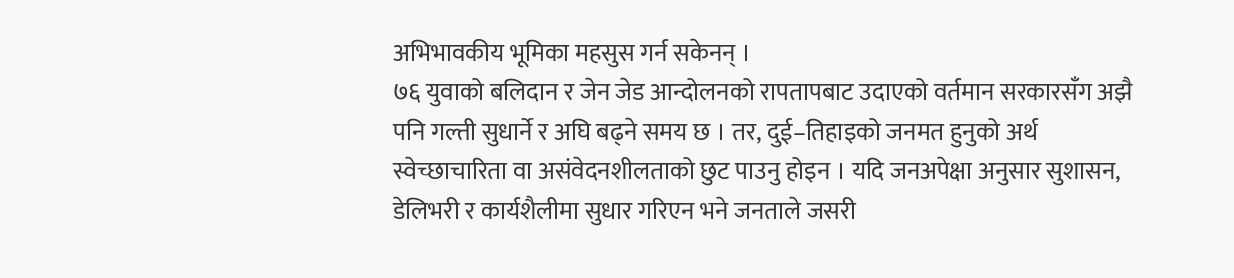अभिभावकीय भूमिका महसुस गर्न सकेनन् ।
७६ युवाको बलिदान र जेन जेड आन्दोलनको रापतापबाट उदाएको वर्तमान सरकारसँग अझै पनि गल्ती सुधार्ने र अघि बढ्ने समय छ । तर, दुई–तिहाइको जनमत हुनुको अर्थ स्वेच्छाचारिता वा असंवेदनशीलताको छुट पाउनु होइन । यदि जनअपेक्षा अनुसार सुशासन, डेलिभरी र कार्यशैलीमा सुधार गरिएन भने जनताले जसरी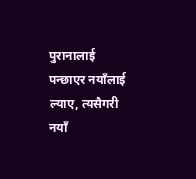पुरानालाई पन्छाएर नयाँलाई ल्याए, त्यसैगरी नयाँ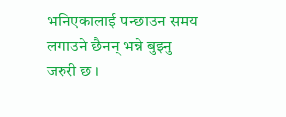भनिएकालाई पन्छाउन समय लगाउने छैनन् भन्ने बुझ्नु जरुरी छ ।